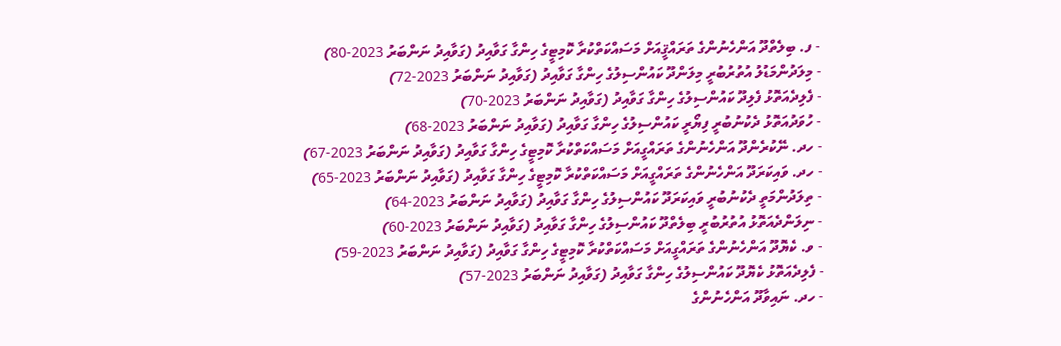- ފ. ބިލެތްދޫ އަންހެނުންގެ ތަރައްޤީއަށް މަސައްކަތްކުރާ ކޮމިޓީގެ ހިންގާ ގަވާއިދު (ގަވާއިދު ނަންބަރު 2023-80)
- މިލަދުންމަޑުލު އުތުރުބުރީ މިލަންދޫ ކައުންސިލުގެ ހިންގާ ގަވާއިދު (ގަވާއިދު ނަންބަރު 2023-72)
- ފެލިދެއަތޮޅު ފެލިދޫ ކައުންސިލުގެ ހިންގާ ގަވާއިދު (ގަވާއިދު ނަންބަރު 2023-70)
- ހުވަދުއަތޮޅު ދެކުނުބުރީ ފިޔޯރީ ކައުންސިލުގެ ހިންގާ ގަވާއިދު (ގަވާއިދު ނަންބަރު 2023-68)
- ހދ. ނޭކުރެންދޫ އަންހެނުންގެ ތަރައްގީއަށް މަސައްކަތްކުރާ ކޮމިޓީގެ ހިންގާ ގަވާއިދު (ގަވާއިދު ނަންބަރު 2023-67)
- ހދ. ވައިކަރަދޫ އަންހެނުންގެ ތަރައްގީއަށް މަސައްކަތްކުރާ ކޮމިޓީގެ ހިންގާ ގަވާއިދު (ގަވާއިދު ނަންބަރު 2023-65)
- ތިލަދުންމަތީ ދެކުނުބުރީ ވައިކަރަދޫ ކައުންސިލުގެ ހިންގާ ގަވާއިދު (ގަވާއިދު ނަންބަރު 2023-64)
- ނިލަންދެއަތޮޅު އުތުރުބުރީ ބިލެތްދޫ ކައުންސިލުގެ ހިންގާ ގަވާއިދު (ގަވާއިދު ނަންބަރު 2023-60)
- ވ. ކެޔޮދޫ އަންހެނުންގެ ތަރައްގީއަށް މަސައްކަތްކުރާ ކޮމިޓީގެ ހިންގާ ގަވާއިދު (ގަވާއިދު ނަންބަރު 2023-59)
- ފެލިދެއަތޮޅު ކެޔޮދޫ ކައުންސިލުގެ ހިންގާ ގަވާއިދު (ގަވާއިދު ނަންބަރު 2023-57)
- ހދ. ނައިވާދޫ އަންހެނުންގެ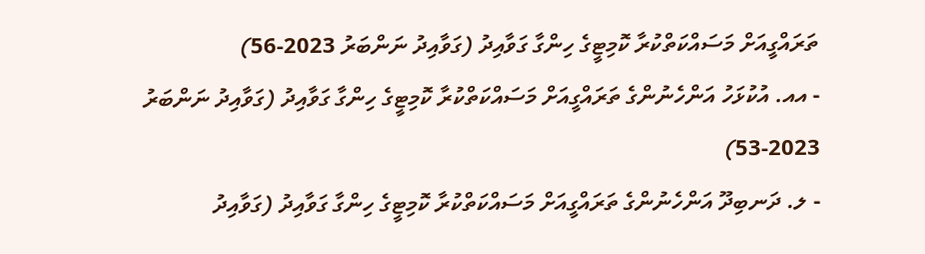ތަރައްގީއަށް މަސައްކަތްކުރާ ކޮމިޓީގެ ހިންގާ ގަވާއިދު (ގަވާއިދު ނަންބަރު 2023-56)
- އއ. އުކުޅަހު އަންހެނުންގެ ތަރައްގީއަށް މަސައްކަތްކުރާ ކޮމިޓީގެ ހިންގާ ގަވާއިދު (ގަވާއިދު ނަންބަރު 2023-53)
- ލ. ދަނބިދޫ އަންހެނުންގެ ތަރައްގީއަށް މަސައްކަތްކުރާ ކޮމިޓީގެ ހިންގާ ގަވާއިދު (ގަވާއިދު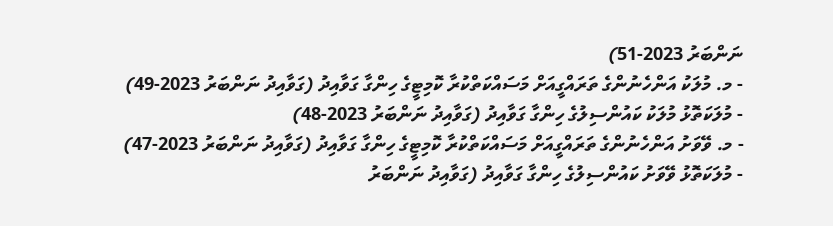ނަންބަރު 2023-51)
- މ. މުލަކު އަންހެނުންގެ ތަރައްގީއަށް މަސައްކަތްކުރާ ކޮމިޓީގެ ހިންގާ ގަވާއިދު (ގަވާއިދު ނަންބަރު 2023-49)
- މުލަކަތޮޅު މުލަކު ކައުންސިލުގެ ހިންގާ ގަވާއިދު (ގަވާއިދު ނަންބަރު 2023-48)
- މ. ވޭވަށު އަންހެނުންގެ ތަރައްގީއަށް މަސައްކަތްކުރާ ކޮމިޓީގެ ހިންގާ ގަވާއިދު (ގަވާއިދު ނަންބަރު 2023-47)
- މުލަކަތޮޅު ވޭވަށު ކައުންސިލުގެ ހިންގާ ގަވާއިދު (ގަވާއިދު ނަންބަރު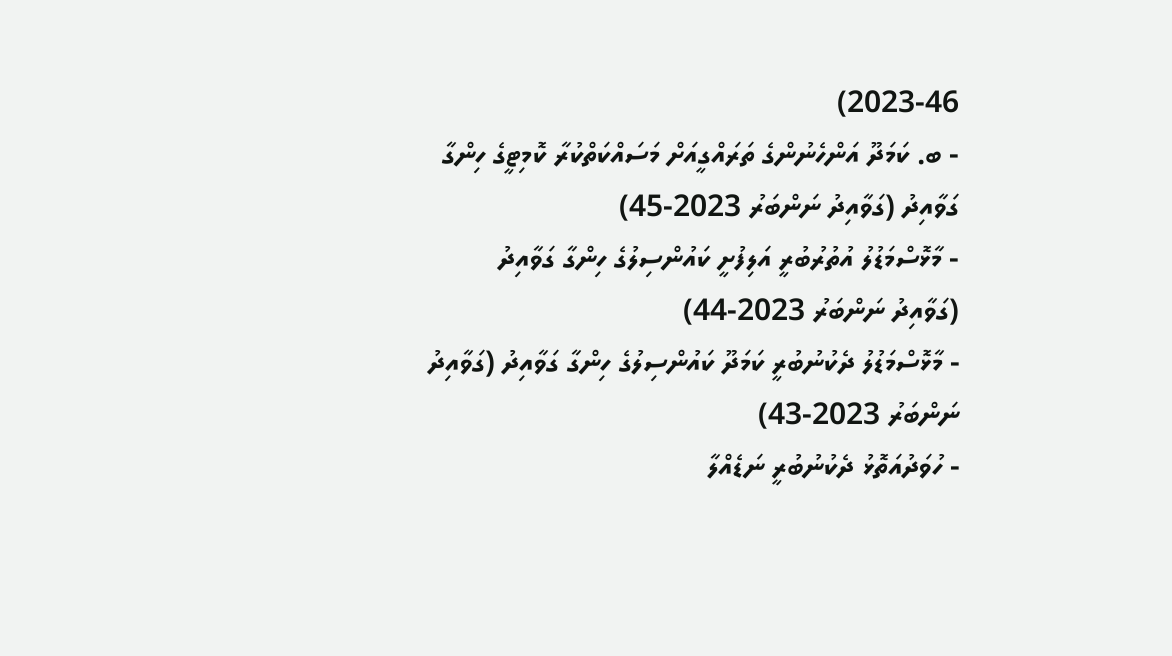2023-46)
- ބ. ކަމަދޫ އަންހެނުންގެ ތަރައްގީއަށް މަސައްކަތްކުރާ ކޮމިޓީގެ ހިންގާ ގަވާއިދު (ގަވާއިދު ނަންބަރު 2023-45)
- މާޅޮސްމަޑުލު އުތުރުބުރީ އަލިފުށީ ކައުންސިލުގެ ހިންގާ ގަވާއިދު (ގަވާއިދު ނަންބަރު 2023-44)
- މާޅޮސްމަޑުލު ދެކުނުބުރީ ކަމަދޫ ކައުންސިލުގެ ހިންގާ ގަވާއިދު (ގަވާއިދު ނަންބަރު 2023-43)
- ހުވަދުއަތޮޅު ދެކުނުބުރީ ނަޑެއްލާ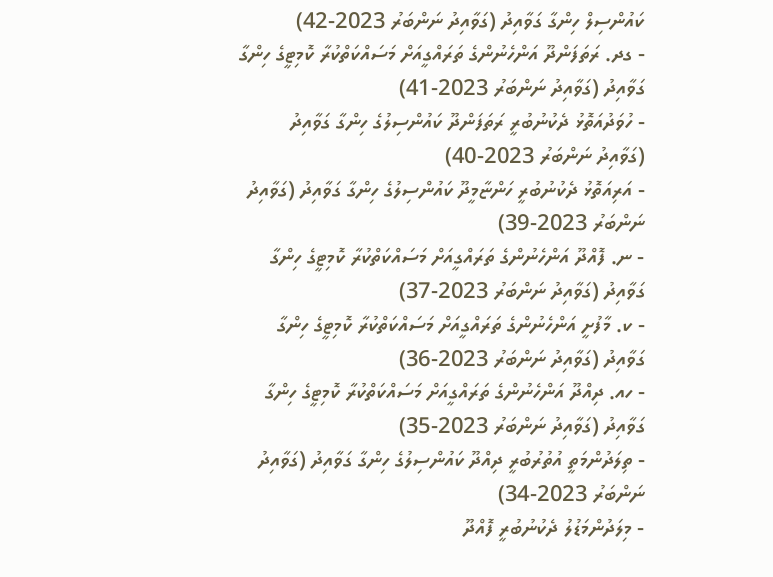ކައުންސިލް ހިންގާ ގަވާއިދު (ގަވާއިދު ނަންބަރު 2023-42)
- ގދ. ރަތަފަންދޫ އަންހެނުންގެ ތަރައްގީއަށް މަސައްކަތްކުރާ ކޮމިޓީގެ ހިންގާ ގަވާއިދު (ގަވާއިދު ނަންބަރު 2023-41)
- ހުވަދުއަތޮޅު ދެކުނުބުރީ ރަތަފަންދޫ ކައުންސިލުގެ ހިންގާ ގަވާއިދު (ގަވާއިދު ނަންބަރު 2023-40)
- އަރިއަތޮޅު ދެކުނުބުރީ ހަންޏާމީދޫ ކައުންސިލުގެ ހިންގާ ގަވާއިދު (ގަވާއިދު ނަންބަރު 2023-39)
- ނ. ފޮއްދޫ އަންހެނުންގެ ތަރައްގީއަށް މަސައްކަތްކުރާ ކޮމިޓީގެ ހިންގާ ގަވާއިދު (ގަވާއިދު ނަންބަރު 2023-37)
- ކ. މާފުށީ އަންހެނުންގެ ތަރައްގީއަށް މަސައްކަތްކުރާ ކޮމިޓީގެ ހިންގާ ގަވާއިދު (ގަވާއިދު ނަންބަރު 2023-36)
- ހއ. ދިއްދޫ އަންހެނުންގެ ތަރައްގީއަށް މަސައްކަތްކުރާ ކޮމިޓީގެ ހިންގާ ގަވާއިދު (ގަވާއިދު ނަންބަރު 2023-35)
- ތިލަދުންމަތީ އުތުރުބުރީ ދިއްދޫ ކައުންސިލުގެ ހިންގާ ގަވާއިދު (ގަވާއިދު ނަންބަރު 2023-34)
- މިލަދުންމަޑުލު ދެކުނުބުރީ ފޮއްދޫ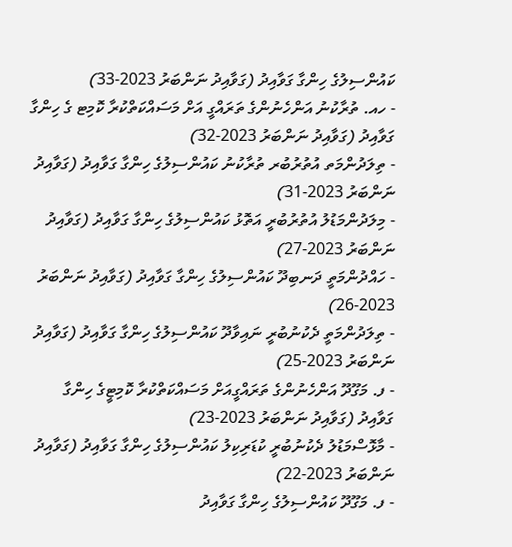ކައުންސިލުގެ ހިންގާ ގަވާއިދު (ގަވާއިދު ނަންބަރު 2023-33)
- ހއ. ތުރާކުނު އަންހެނުންގެ ތަރައްގީ އަށް މަސައްކަތްކުރާ ކޮމިޓ ގެ ހިންގާ ގަވާއިދު (ގަވާއިދު ނަންބަރު 2023-32)
- ތިލަދުންމަތ އުތުރުބުރ ތުރާކުނު ކައުންސިލުގެ ހިންގާ ގަވާއިދު (ގަވާއިދު ނަންބަރު 2023-31)
- މިލަދުންމަޑުލު އުތުރުބުރީ އަތޮޅު ކައުންސިލުގެ ހިންގާ ގަވާއިދު (ގަވާއިދު ނަންބަރު 2023-27)
- ހައްދުންމަތީ ދަނބިދޫ ކައުންސިލުގެ ހިންގާ ގަވާއިދު (ގަވާއިދު ނަންބަރު 2023-26)
- ތިލަދުންމަތީ ދެކުނުބުރީ ނައިވާދޫ ކައުންސިލުގެ ހިންގާ ގަވާއިދު (ގަވާއިދު ނަންބަރު 2023-25)
- ފ. މަގޫދޫ އަންހެނުންގެ ތަރައްގީއަށް މަސައްކަތްކުރާ ކޮމިޓީގެ ހިންގާ ގަވާއިދު (ގަވާއިދު ނަންބަރު 2023-23)
- މާޅޮސްމަޑުލު ދެކުނުބުރީ ކުޑަރިކިލު ކައުންސިލުގެ ހިންގާ ގަވާއިދު (ގަވާއިދު ނަންބަރު 2023-22)
- ފ. މަގޫދޫ ކައުންސިލުގެ ހިންގާ ގަވާއިދު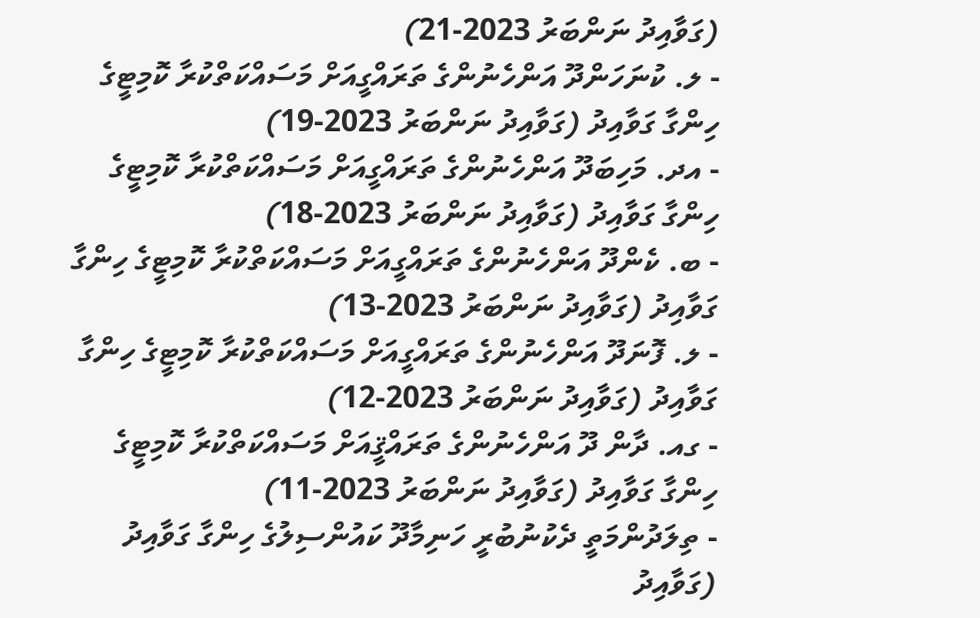(ގަވާއިދު ނަންބަރު 2023-21)
- ލ. ކުނަހަންދޫ އަންހެނުންގެ ތަރައްގީއަށް މަސައްކަތްކުރާ ކޮމިޓީގެ ހިންގާ ގަވާއިދު (ގަވާއިދު ނަންބަރު 2023-19)
- އދ. މަހިބަދޫ އަންހެނުންގެ ތަރައްގީއަށް މަސައްކަތްކުރާ ކޮމިޓީގެ ހިންގާ ގަވާއިދު (ގަވާއިދު ނަންބަރު 2023-18)
- ބ. ކެންދޫ އަންހެނުންގެ ތަރައްގީއަށް މަސައްކަތްކުރާ ކޮމިޓީގެ ހިންގާ ގަވާއިދު (ގަވާއިދު ނަންބަރު 2023-13)
- ލ. ފޮނަދޫ އަންހެނުންގެ ތަރައްގީއަށް މަސައްކަތްކުރާ ކޮމިޓީގެ ހިންގާ ގަވާއިދު (ގަވާއިދު ނަންބަރު 2023-12)
- ގއ. ދާން ދޫ އަންހެނުންގެ ތަރައްޤީއަށް މަސައްކަތްކުރާ ކޮމިޓީގެ ހިންގާ ގަވާއިދު (ގަވާއިދު ނަންބަރު 2023-11)
- ތިލަދުންމަތީ ދެކުނުބުރީ ހަނިމާދޫ ކައުންސިލުގެ ހިންގާ ގަވާއިދު (ގަވާއިދު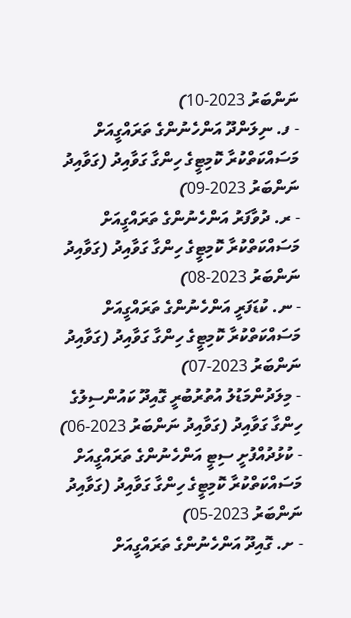ނަންބަރު 2023-10)
- ފ. ނިލަންދޫ އަންހެނުންގެ ތަރައްގީއަށް މަސައްކަތްކުރާ ކޮމިޓީގެ ހިންގާ ގަވާއިދު (ގަވާއިދު ނަންބަރު 2023-09)
- ރ. ދުވާފަރު އަންހެނުންގެ ތަރައްގީއަށް މަސައްކަތްކުރާ ކޮމިޓީގެ ހިންގާ ގަވާއިދު (ގަވާއިދު ނަންބަރު 2023-08)
- ނ. ކުޑަފަރީ އަންހެނުންގެ ތަރައްގީއަށް މަސައްކަތްކުރާ ކޮމިޓީގެ ހިންގާ ގަވާއިދު (ގަވާއިދު ނަންބަރު 2023-07)
- މިލަދުންމަޑުލު އުތުރުބުރީ ގޮއިދޫ ކައުންސިލުގެ ހިންގާ ގަވާއިދު (ގަވާއިދު ނަންބަރު 2023-06)
- ކުޅުދުއްފުށީ ސިޓީ އަންހެނުންގެ ތަރައްގީއަށް މަސައްކަތްކުރާ ކޮމިޓީގެ ހިންގާ ގަވާއިދު (ގަވާއިދު ނަންބަރު 2023-05)
- ށ. ގޮއިދޫ އަންހެނުންގެ ތަރައްގީއަށް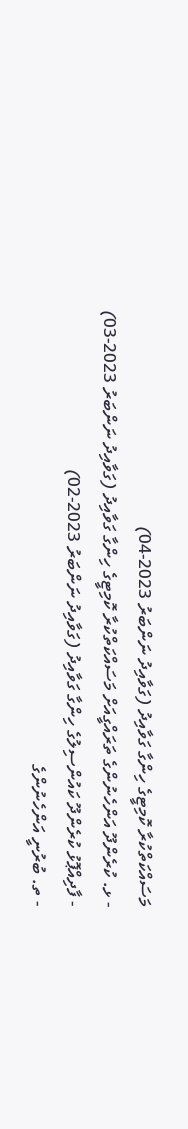މަސައްކަތްކުރާ ކޮމިޓީގެ ހިންގާ ގަވާއިދު (ގަވާއިދު ނަންބަރު 2023-04)
- ޅ. ކުރެންދޫ އަންހެނުންގެ ތަރައްގީއަށް މަސައްކަތްކުރާ ކޮމިޓީގެ ހިންގާ ގަވާއިދު (ގަވާއިދު ނަންބަރު 2023-03)
- ފާދިއްޕޮޅު ކުރެންދޫ ކައުންސިލުގެ ހިންގާ ގަވާއިދު (ގަވާއިދު ނަންބަރު 2023-02)
- ތ. ބުރުނީ އަންހެނުންގެ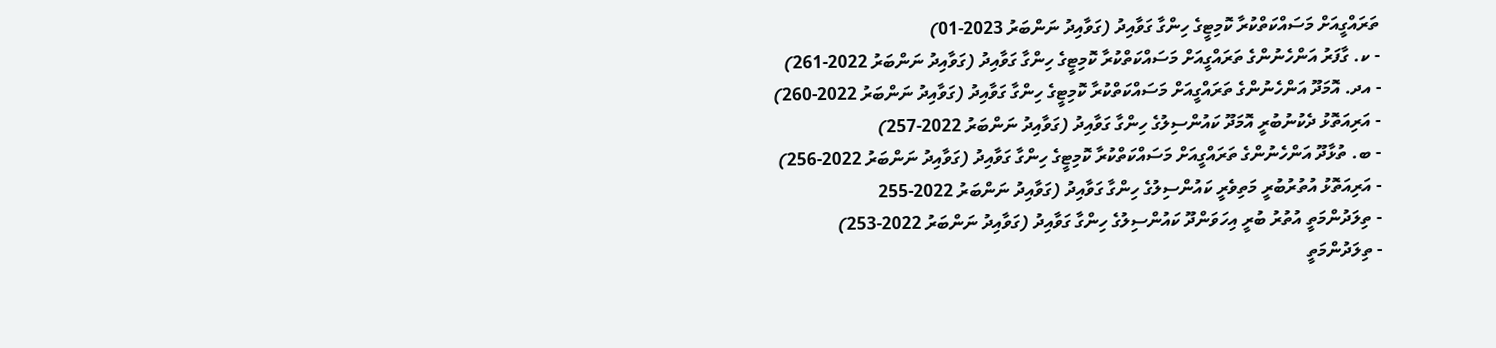ތަރައްގީއަށް މަސައްކަތްކުރާ ކޮމިޓީގެ ހިންގާ ގަވާއިދު (ގަވާއިދު ނަންބަރު 2023-01)
- ކ. ގާފަރު އަންހެނުންގެ ތަރައްގީއަށް މަސައްކަތްކުރާ ކޮމިޓީގެ ހިންގާ ގަވާއިދު (ގަވާއިދު ނަންބަރު 2022-261)
- އދ. އޮމަދޫ އަންހެނުންގެ ތަރައްގީއަށް މަސައްކަތްކުރާ ކޮމިޓީގެ ހިންގާ ގަވާއިދު (ގަވާއިދު ނަންބަރު 2022-260)
- އަރިއަތޮޅު ދެކުނުބުރީ އޮމަދޫ ކައުންސިލުގެ ހިންގާ ގަވާއިދު (ގަވާއިދު ނަންބަރު 2022-257)
- ބ. ތުޅާދޫ އަންހެނުންގެ ތަރައްގީއަށް މަސައްކަތްކުރާ ކޮމިޓީގެ ހިންގާ ގަވާއިދު (ގަވާއިދު ނަންބަރު 2022-256)
- އަރިއަތޮޅު އުތުރުބުރީ މަތިވެރީ ކައުންސިލުގެ ހިންގާ ގަވާއިދު (ގަވާއިދު ނަންބަރު 2022-255
- ތިލަދުންމަތީ އުތުރު ބުރީ އިހަވަންދޫ ކައުންސިލުގެ ހިންގާ ގަވާއިދު (ގަވާއިދު ނަންބަރު 2022-253)
- ތިލަދުންމަތީ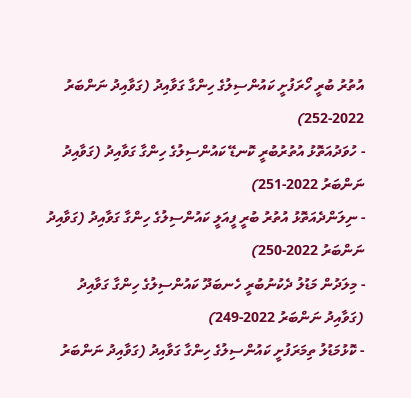އުތުރު ބުރީ ހޯރަފުށީ ކައުންސިލުގެ ހިންގާ ގަވާއިދު (ގަވާއިދު ނަންބަރު 2022-252)
- ހުވަދުއަތޮޅު އުތުރުބުރީ ކޮނޑޭ ކައުންސިލުގެ ހިންގާ ގަވާއިދު (ގަވާއިދު ނަންބަރު 2022-251)
- ނިލަންދެއަތޮޅު އުތުރު ބުރީ ފީއަލީ ކައުންސިލުގެ ހިންގާ ގަވާއިދު (ގަވާއިދު ނަންބަރު 2022-250)
- މިލަދުން މަޑުލު ދެކުނުބުރީ ހެނބަދޫ ކައުންސިލުގެ ހިންގާ ގަވާއިދު (ގަވާއިދު ނަންބަރު 2022-249)
- ކޮޅުމަޑުލު ތިމަރަފުށީ ކައުންސިލުގެ ހިންގާ ގަވާއިދު (ގަވާއިދު ނަންބަރު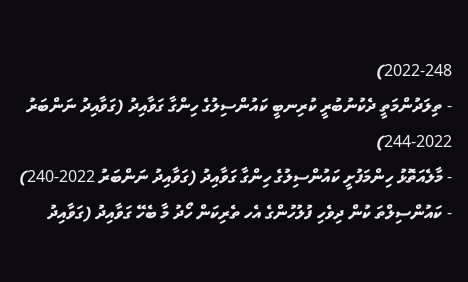2022-248)
- ތިލަދުންމަތީ ދެކުނުބުރީ ކުރިނބީ ކައުންސިލުގެ ހިންގާ ގަވާއިދު (ގަވާއިދު ނަންބަރު 2022-244)
- މާލެއަތޮޅު ހިންމަފުށީ ކައުންސިލުގެ ހިންގާ ގަވާއިދު (ގަވާއިދު ނަންބަރު 2022-240)
- ކައުންސިލްތަ ކުން ދިވެހި ފުލުހުންގެ އެހ ތެރިކަން ހޯދު މާ ބެހޭ ގަވާއިދު (ގަވާއިދު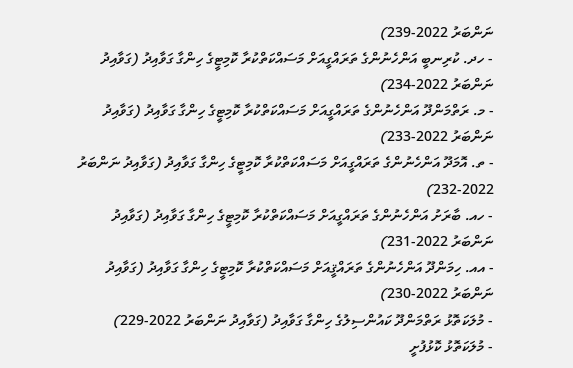ނަންބަރު 2022-239)
- ހދ. ކުރިނބީ އަންހެނުންގެ ތަރައްގީއަށް މަސައްކަތްކުރާ ކޮމިޓީގެ ހިންގާ ގަވާއިދު (ގަވާއިދު ނަންބަރު 2022-234)
- މ. ރަތްމަންދޫ އަންހެނުންގެ ތަރައްގީއަށް މަސައްކަތްކުރާ ކޮމިޓީގެ ހިންގާ ގަވާއިދު (ގަވާއިދު ނަންބަރު 2022-233)
- ތ. އޮމަދޫ އަންހެނުންގެ ތަރައްގީއަށް މަސައްކަތްކުރާ ކޮމިޓީގެ ހިންގާ ގަވާއިދު (ގަވާއިދު ނަންބަރު 2022-232)
- ހއ. ބާރަށު އަންހެނުންގެ ތަރައްގީއަށް މަސައްކަތްކުރާ ކޮމިޓީގެ ހިންގާ ގަވާއިދު (ގަވާއިދު ނަންބަރު 2022-231)
- އއ. ހިމަންދޫ އަންހެނުންގެ ތަރައްޤީއަށް މަސައްކަތްކުރާ ކޮމިޓީގެ ހިންގާ ގަވާއިދު (ގަވާއިދު ނަންބަރު 2022-230)
- މުލަކަތޮޅު ރަތްމަންދޫ ކައުންސިލުގެ ހިންގާ ގަވާއިދު (ގަވާއިދު ނަންބަރު 2022-229)
- މުލަކަތޮޅު ކޮޅުފުށީ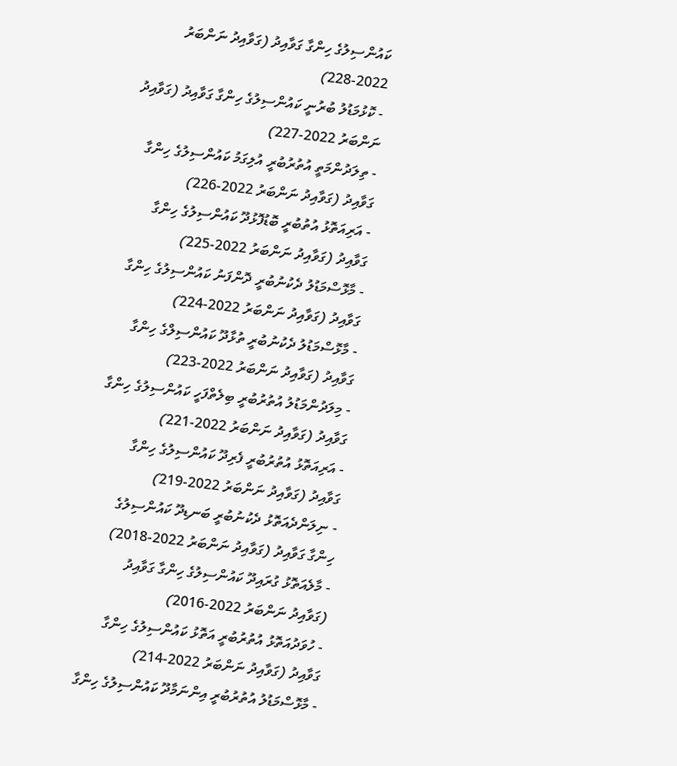ކައުންސިލުގެ ހިންގާ ގަވާއިދު (ގަވާއިދު ނަންބަރު 2022-228)
- ކޮޅުމަޑުލު ބުރުނީ ކައުންސިލުގެ ހިންގާ ގަވާއިދު (ގަވާއިދު ނަންބަރު 2022-227)
- ތިލަދުންމަތީ އުތުރުބުރީ އުލިގަމު ކައުންސިލުގެ ހިންގާ ގަވާއިދު (ގަވާއިދު ނަންބަރު 2022-226)
- އަރިއަތޮޅު އުތުބުރީ ބޮޑުފޮޅުދޫ ކައުންސިލުގެ ހިންގާ ގަވާއިދު (ގަވާއިދު ނަންބަރު 2022-225)
- މާޅޮސްމަޑުލު ދެކުނުބުރީ ދޮންފަނު ކައުންސިލުގެ ހިންގާ ގަވާއިދު (ގަވާއިދު ނަންބަރު 2022-224)
- މާޅޮސްމަޑުލު ދެކުނުބުރީ ތުޅާދޫ ކައުންސިލްގެ ހިންގާ ގަވާއިދު (ގަވާއިދު ނަންބަރު 2022-223)
- މިލަދުންމަޑުލު އުތުރުބުރީ ބިލެތްފަހީ ކައުންސިލުގެ ހިންގާ ގަވާއިދު (ގަވާއިދު ނަންބަރު 2022-221)
- އަރިއަތޮޅު އުތުރުބުރީ ފެރިދޫ ކައުންސިލުގެ ހިންގާ ގަވާއިދު (ގަވާއިދު ނަންބަރު 2022-219)
- ނިލަންދެއަތޮޅު ދެކުނުބުރީ ބަނޑިދޫ ކައުންސިލުގެ ހިންގާ ގަވާއިދު (ގަވާއިދު ނަންބަރު 2022-2018)
- މާލެއަތޮޅު ގުރައިދޫ ކައުންސިލުގެ ހިންގާ ގަވާއިދު (ގަވާއިދު ނަންބަރު 2022-2016)
- ހުވަދުއަތޮޅު އުތުރުބުރީ އަތޮޅު ކައުންސިލުގެ ހިންގާ ގަވާއިދު (ގަވާއިދު ނަންބަރު 2022-214)
- މާޅޮސްމަޑުލު އުތުރުބުރީ އިންނަމާދޫ ކައުންސިލުގެ ހިންގާ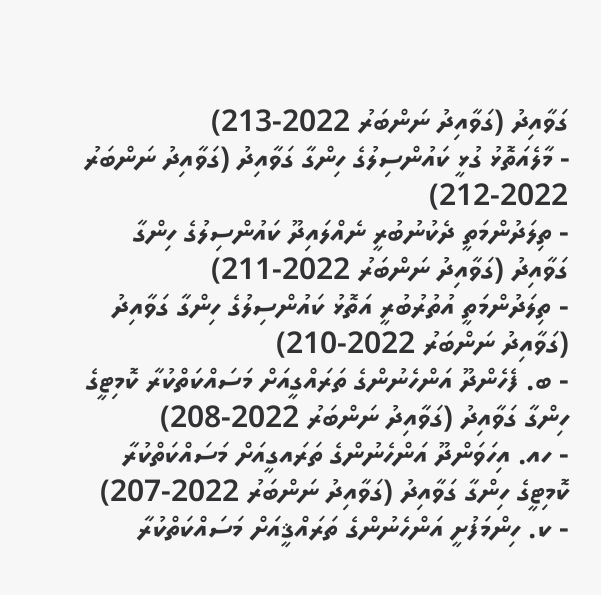ގަވާއިދު (ގަވާއިދު ނަންބަރު 2022-213)
- މާލެއަތޮޅު ގުޅީ ކައުންސިލުގެ ހިންގާ ގަވާއިދު (ގަވާއިދު ނަންބަރު 2022-212)
- ތިލަދުންމަތީ ދެކުނުބުރީ ނެއްލައިދޫ ކައުންސިލުގެ ހިންގާ ގަވާއިދު (ގަވާއިދު ނަންބަރު 2022-211)
- ތިލަދުންމަތީ އުތުރުބުރީ އަތޮޅު ކައުންސިލުގެ ހިންގާ ގަވާއިދު (ގަވާއިދު ނަންބަރު 2022-210)
- ބ. ފެހެންދޫ އަންހެނުންގެ ތަރައްގީއަށް މަސައްކަތްކުރާ ކޮމިޓީގެ ހިންގާ ގަވާއިދު (ގަވާއިދު ނަންބަރު 2022-208)
- ހއ. އިހަވަންދޫ އަންހެނުންގެ ތަރައގީއަށް މަސައްކަތްކުރާ ކޮމިޓީގެ ހިންގާ ގަވާއިދު (ގަވާއިދު ނަންބަރު 2022-207)
- ކ. ހިންމަފުށީ އަންހެނުންގެ ތަރައްޤީއަށް މަސައްކަތްކުރާ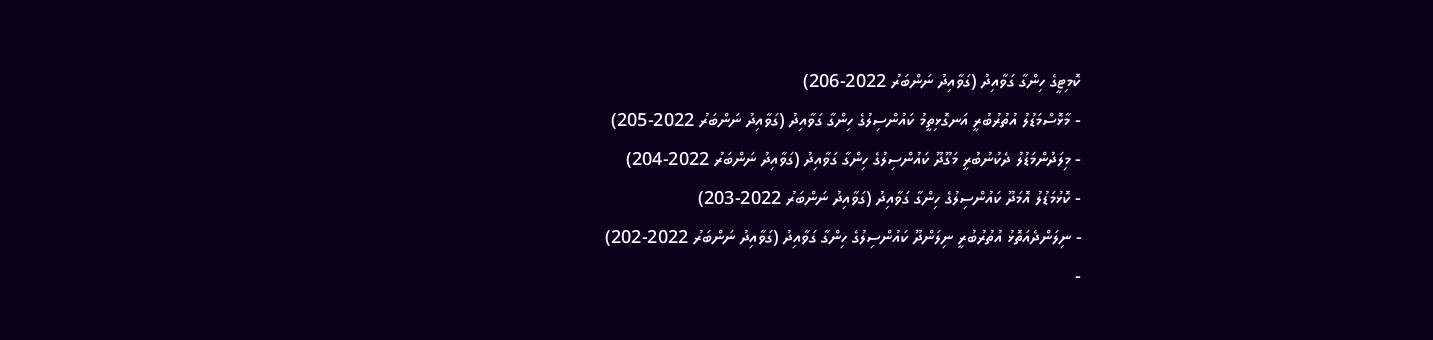ކޮމިޓީގެ ހިންގާ ގަވާއިދު (ގަވާއިދު ނަންބަރު 2022-206)
- މާޅޮސްމަޑުލު އުތުރުބުރީ އަނގޮޅިތީމު ކައުންސިލުގެ ހިންގާ ގަވާއިދު (ގަވާއިދު ނަންބަރު 2022-205)
- މިލަދުންމަޑުލު ދެކުނުބުރީ މަގޫދޫ ކައުންސިލުގެ ހިންގާ ގަވާއިދު (ގަވާއިދު ނަންބަރު 2022-204)
- ކޮޅުމަޑުލު އޮމަދޫ ކައުންސިލުގެ ހިންގާ ގަވާއިދު (ގަވާއިދު ނަންބަރު 2022-203)
- ނިލަންދެއަތޮޅު އުތުރުބުރީ ނިލަންދޫ ކައުންސިލުގެ ހިންގާ ގަވާއިދު (ގަވާއިދު ނަންބަރު 2022-202)
-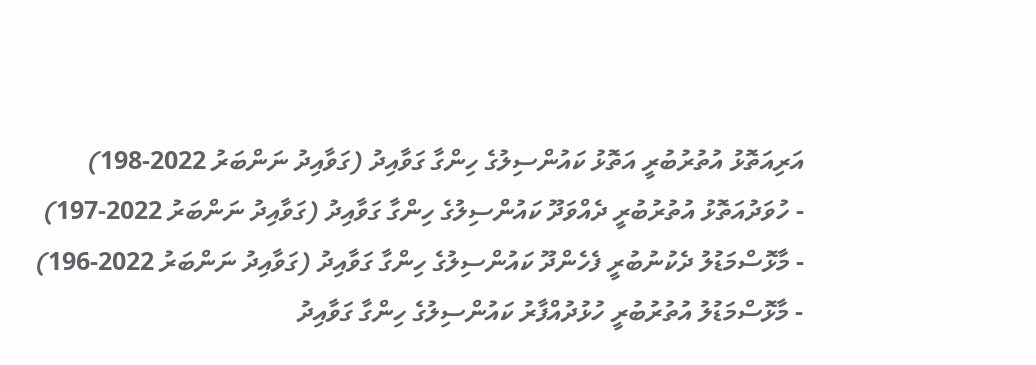އަރިއަތޮޅު އުތުރުބުރީ އަތޮޅު ކައުންސިލުގެ ހިންގާ ގަވާއިދު (ގަވާއިދު ނަންބަރު 2022-198)
- ހުވަދުއަތޮޅު އުތުރުބުރީ ދެއްވަދޫ ކައުންސިލުގެ ހިންގާ ގަވާއިދު (ގަވާއިދު ނަންބަރު 2022-197)
- މާޅޮސްމަޑުލު ދެކުނުބުރީ ފެހެންދޫ ކައުންސިލުގެ ހިންގާ ގަވާއިދު (ގަވާއިދު ނަންބަރު 2022-196)
- މާޅޮސްމަޑުލު އުތުރުބުރީ ހުޅުދުއްފާރު ކައުންސިލުގެ ހިންގާ ގަވާއިދު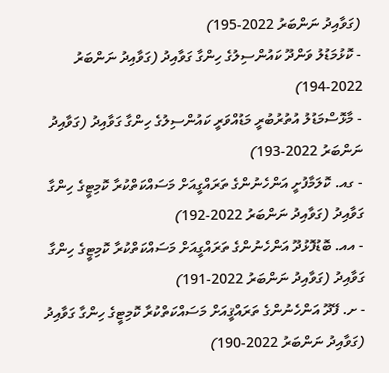(ގަވާއިދު ނަންބަރު 2022-195)
- ކޮޅުމަޑުލު ވަންދޫ ކައުންސިލުގެ ހިންގާ ގަވާއިދު (ގަވާއިދު ނަންބަރު 2022-194)
- މާޅޮސްމަޑުލު އުތުރުބުރީ މަޑުއްވަރީ ކައުންސިލުގެ ހިންގާ ގަވާއިދު (ގަވާއިދު ނަންބަރު 2022-193)
- ގއ. ކޮލަމާފުށީ އަންހެނުންގެ ތަރައްގީއަށް މަސައްކަތްކުރާ ކޮމިޓީގެ ހިންގާ ގަވާއިދު (ގަވާއިދު ނަންބަރު 2022-192)
- އއ. ބޮޑުފޮޅުދޫ އަންހެނުންގެ ތަރައްގީއަށް މަސައްކަތްކުރާ ކޮމިޓީގެ ހިންގާ ގަވާއިދު (ގަވާއިދު ނަންބަރު 2022-191)
- ށ. ފޭދޫ އަންހެނުންގެ ތަރައްޤީއަށް މަސައްކަތްކުރާ ކޮމިޓީގެ ހިންގާ ގަވާއިދު (ގަވާއިދު ނަންބަރު 2022-190)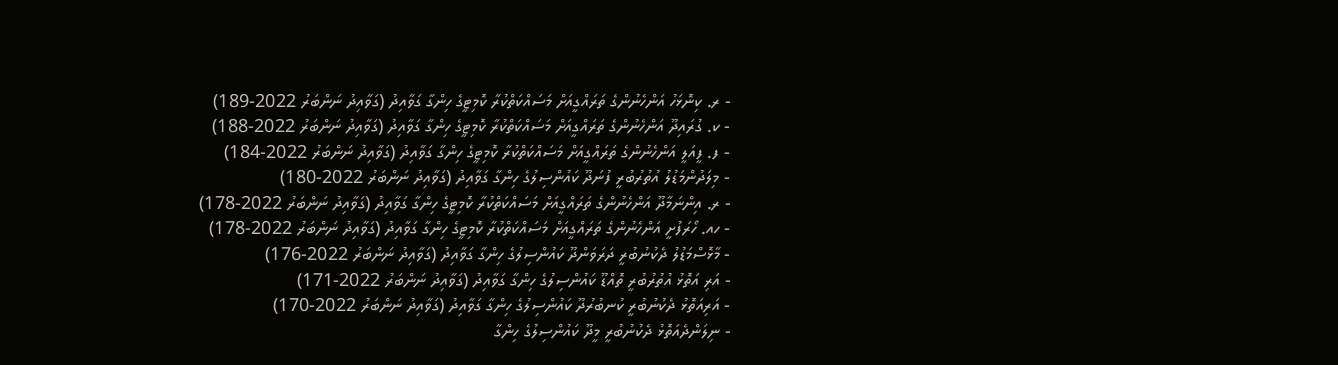- ރ. ކިނޮޅަހު އަންހެނުންގެ ތަރައްގީއަށް މަސައްކަތްކުރާ ކޮމިޓީގެ ހިންގާ ގަވާއިދު (ގަވާއިދު ނަންބަރު 2022-189)
- ކ. ގުރައިދޫ އަންހެނުންގެ ތަރައްގީއަށް މަސައްކަތްކުރާ ކޮމިޓީގެ ހިންގާ ގަވާއިދު (ގަވާއިދު ނަންބަރު 2022-188)
- ފ. ފީއަލީ އަންހެނުންގެ ތަރައްގީއަށް މަސައްކަތްކުރާ ކޮމިޓީގެ ހިންގާ ގަވާއިދު (ގަވާއިދު ނަންބަރު 2022-184)
- މިލަދުންމަޑުލު އުތުރުބުރީ ފުނަދޫ ކައުންސިލުގެ ހިންގާ ގަވާއިދު (ގަވާއިދު ނަންބަރު 2022-180)
- ރ. އިންނަމާދޫ އަންހެނުންގެ ތަރައްގީއަށް މަސައްކަތްކުރާ ކޮމިޓީގެ ހިންގާ ގަވާއިދު (ގަވާއިދު ނަންބަރު 2022-178)
- ހއ. ހޯރަފުށީ އަންހެނުންގެ ތަރައްގީއަށް މަސައްކަތްކުރާ ކޮމިޓީގެ ހިންގާ ގަވާއިދު (ގަވާއިދު ނަންބަރު 2022-178)
- މާޅޮސްމަޑުލު ދެކުނުބުރީ ދަރަވަންދޫ ކައުންސިލުގެ ހިންގާ ގަވާއިދު (ގަވާއިދު ނަންބަރު 2022-176)
- އަރި އަތޮޅު އުތުރުބުރީ ތޮއްޑޫ ކައުންސިލުގެ ހިންގާ ގަވާއިދު (ގަވާއިދު ނަންބަރު 2022-171)
- އަރިއަތޮޅު ދެކުނުބުރީ ކުނބުރުދޫ ކައުންސިލުގެ ހިންގާ ގަވާއިދު (ގަވާއިދު ނަންބަރު 2022-170)
- ނިލަންދެއަތޮޅު ދެކުނުބުރީ މީދޫ ކައުންސިލުގެ ހިންގާ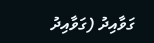ގަވާއިދު (ގަވާއިދު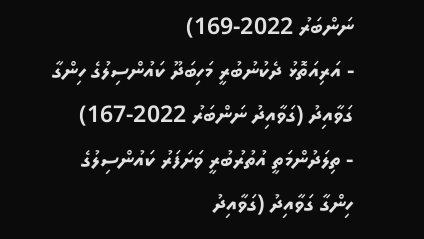ނަންބަރު 2022-169)
- އަރިއަތޮޅު ދެކުނުބުރީ މަހިބަދޫ ކައުންސިލުގެ ހިންގާ ގަވާއިދު (ގަވާއިދު ނަންބަރު 2022-167)
- ތިލަދުންމަތީ އުތުރުބުރީ ވަށަފަރު ކައުންސިލުގެ ހިންގާ ގަވާއިދު (ގަވާއިދު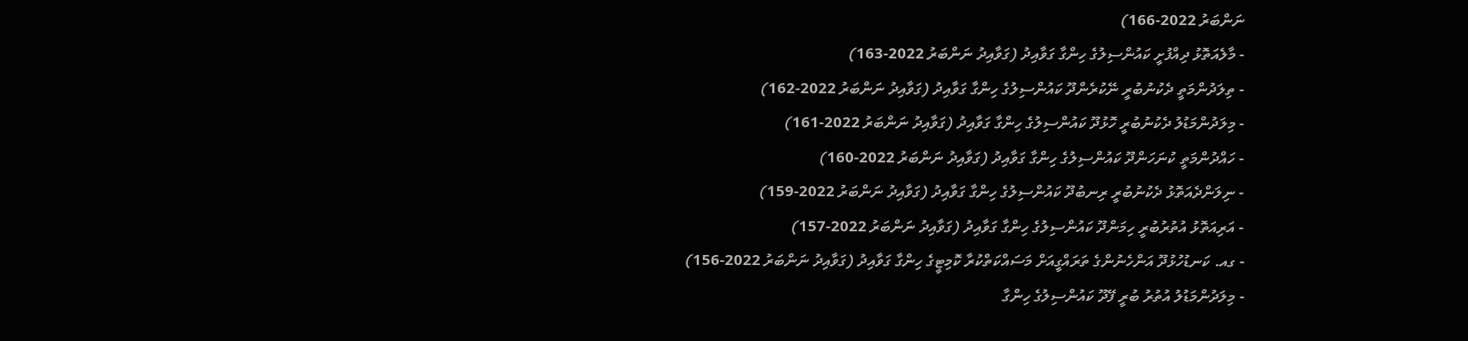ނަންބަރު 2022-166)
- މާލެއަތޮޅު ދިއްފުށީ ކައުންސިލުގެ ހިންގާ ގަވާއިދު (ގަވާއިދު ނަންބަރު 2022-163)
- ތިލަދުންމަތީ ދެކުނުބުރީ ނޭކުރެންދޫ ކައުންސިލުގެ ހިންގާ ގަވާއިދު (ގަވާއިދު ނަންބަރު 2022-162)
- މިލަދުންމަޑުލު ދެކުނުބުރީ ހޮޅުދޫ ކައުންސިލުގެ ހިންގާ ގަވާއިދު (ގަވާއިދު ނަންބަރު 2022-161)
- ހައްދުންމަތީ ކުނަހަންދޫ ކައުންސިލުގެ ހިންގާ ގަވާއިދު (ގަވާއިދު ނަންބަރު 2022-160)
- ނިލަންދެއަތޮޅު ދެކުނުބުރީ ރިނބުދޫ ކައުންސިލުގެ ހިންގާ ގަވާއިދު (ގަވާއިދު ނަންބަރު 2022-159)
- އަރިއަތޮޅު އުތުރުބުރީ ހިމަންދޫ ކައުންސިލުގެ ހިންގާ ގަވާއިދު (ގަވާއިދު ނަންބަރު 2022-157)
- ގއ. ކަނޑުހުޅުދޫ އަންހެނުންގެ ތަރައްގީއަށް މަސައްކަތްކުރާ ކޮމިޓީގެ ހިންގާ ގަވާއިދު (ގަވާއިދު ނަންބަރު 2022-156)
- މިލަދުންމަޑުލު އުތުރު ބުރީ ފޭދޫ ކައުންސިލުގެ ހިންގާ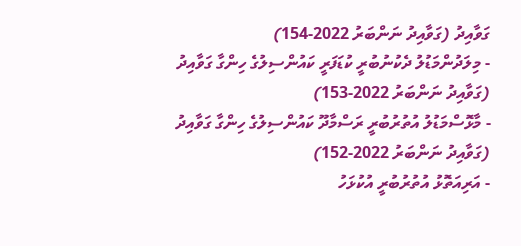ގަވާއިދު (ގަވާއިދު ނަންބަރު 2022-154)
- މިލަދުންމަޑުލު ދެކުނުބުރީ ކުޑަފަރީ ކައުންސިލުގެ ހިންގާ ގަވާއިދު (ގަވާއިދު ނަންބަރު 2022-153)
- މާޅޮސްމަޑުލު އުތުރުބުރީ ރަސްމާދޫ ކައުންސިލުގެ ހިންގާ ގަވާއިދު (ގަވާއިދު ނަންބަރު 2022-152)
- އަރިއަތޮޅު އުތުރުބުރީ އުކުޅަހު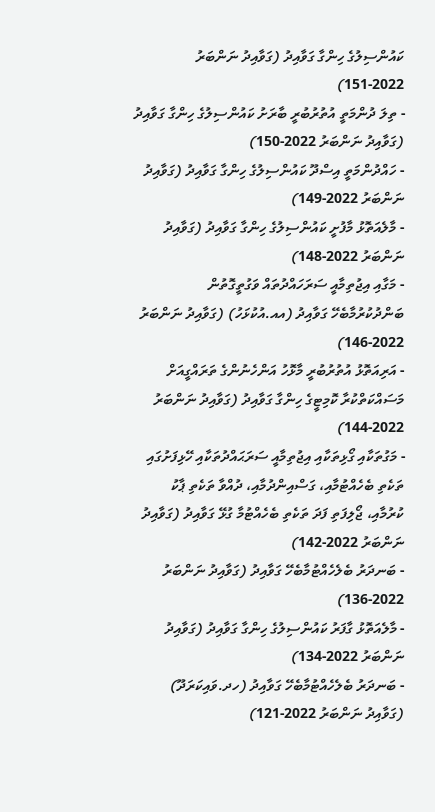ކައުންސިލުގެ ހިންގާ ގަވާއިދު (ގަވާއިދު ނަންބަރު 2022-151)
- ތިލަ ދުންމަތީ އުތުރުބުރީ ބާރަށު ކައުންސިލުގެ ހިންގާ ގަވާއިދު (ގަވާއިދު ނަންބަރު 2022-150)
- ހައްދުންމަތީ އިސްދޫ ކައުންސިލުގެ ހިންގާ ގަވާއިދު (ގަވާއިދު ނަންބަރު 2022-149)
- މާލެއަތޮޅު މާފުށީ ކައުންސިލުގެ ހިންގާ ގަވާއިދު (ގަވާއިދު ނަންބަރު 2022-148)
- މަގާއި އިޖުތިމާއީ ސަރަހައްދުތައް ވަގުތީގޮތުން ބަންދުކުރުމާބެހޭ ގަވާއިދު (އއ.އުކުޅަހު) (ގަވާއިދު ނަންބަރު 2022-146)
- އަރިއަތޮޅު އުތުރުބުރީ މާޅޮހު އަންހެނުންގެ ތަރައްގީއަށް މަސައްކަތްކުރާ ކޮމިޓީގެ ހިންގާ ގަވާއިދު (ގަވާއިދު ނަންބަރު 2022-144)
- މަގުތަކާއި ގޯޅިތަކާއި އިޖުތިމާއީ ސަރަޙައްދުތަކާއި ހޭޅިފަށުގައި ތަކެތި ބެހެއްޓުމާއި، ގަސްއިންދުމާއި، ދުއްވާ ތަކެތި ޕާކު ކުރުމާއި، ޖޯލިފަތި ފަދަ ތަކެތި ބެހެއްޓުމާ ގުޅޭ ގަވާއިދު (ގަވާއިދު ނަންބަރު 2022-142)
- ބަނދަރު ބެލެހެއްޓުމާބެހޭ ގަވާއިދު (ގަވާއިދު ނަންބަރު 2022-136)
- މާލެއަތޮޅު ގާފަރު ކައުންސިލުގެ ހިންގާ ގަވާއިދު (ގަވާއިދު ނަންބަރު 2022-134)
- ބަނދަރު ބެލެހެއްޓުމާބެހޭ ގަވާއިދު (ހދ.ވައިކަރަދޫ) (ގަވާއިދު ނަންބަރު 2022-121)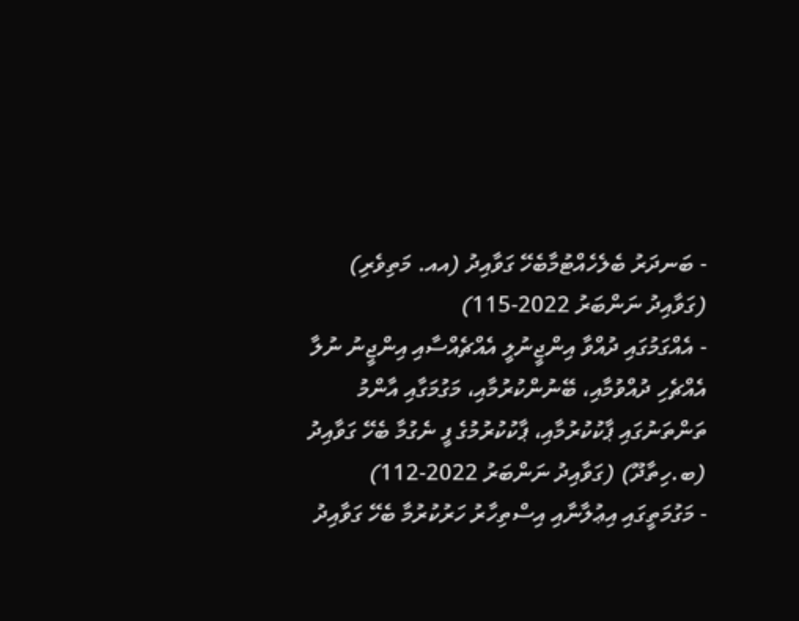- ބަނދަރު ބެލެހެއްޓުމާބެހޭ ގަވާއިދު (އއ. މަތިވެރި) (ގަވާއިދު ނަންބަރު 2022-115)
- އެއްގަމުގައި ދުއްވާ އިންޖީނުލީ އެއްޗެއްސާއި އިންޖީނު ނުލާ އެއްޗެހި ދުއްވުމާއި، ބޭނުންކުރުމާއި، މަގުމަގާއި އާންމު ތަންތަނުގައި ޕާކުކުރުމާއި، ޕާކުކުރުމުގެ ފީ ނެގުމާ ބެހޭ ގަވާއިދު (ބ.ހިތާދޫ) (ގަވާއިދު ނަންބަރު 2022-112)
- މަގުމަތީގައި އިޢުލާނާއި އިސްތިހާރު ހަރުކުރުމާ ބެހޭ ގަވާއިދު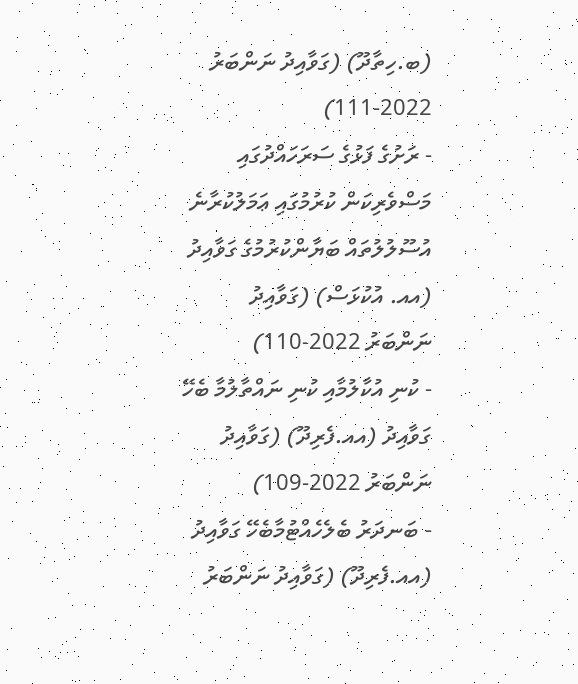(ބ.ހިތާދޫ) (ގަވާއިދު ނަންބަރު 2022-111)
- ރަށުގެ ފަޅުގެ ސަރަހައްދުގައި މަސްވެރިކަން ކުރުމުގައި ޢަމަލުކުރާނެ އުސޫލުލުތައް ބަޔާންކުރުމުގެ ގަވާއިދު (އއ. އުކުޅަސް) (ގަވާއިދު ނަންބަރު 2022-110)
- ކުނި އުކާލުމާއި ކުނި ނައްތާލުމާ ބެހޭ ގަވާއިދު (އއ.ފެރިދޫ) (ގަވާއިދު ނަންބަރު 2022-109)
- ބަނދަރު ބެލެހެއްޓުމާބެހޭ ގަވާއިދު (އއ.ފެރިދޫ) (ގަވާއިދު ނަންބަރު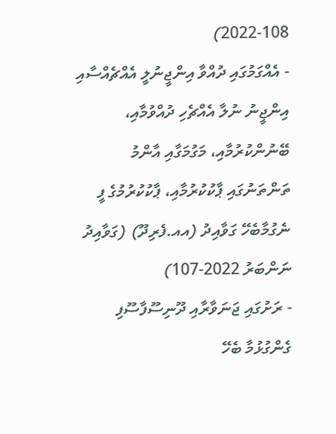2022-108)
- އެއްގަމުގައި ދުއްވާ އިންޖީނުލީ އެއްޗެއްސާއި އިންޖީނު ނުލާ އެއްޗެހި ދުއްވުމާއި، ބޭނުންކުރުމާއި، މަގުމަގާއި އާންމު ތަންތަނުގައި ޕާކުކުރުމާއި، ޕާކުކުރުމުގެ ފީ ނެގުމާބެހޭ ގަވާއިދު (އއ.ފެރިދޫ) (ގަވާއިދު ނަންބަރު 2022-107)
- ރަށުގައި ޖަނަވާރާއި ދޫނިސޫފާސޫފި ގެންގުޅުމާ ބެހޭ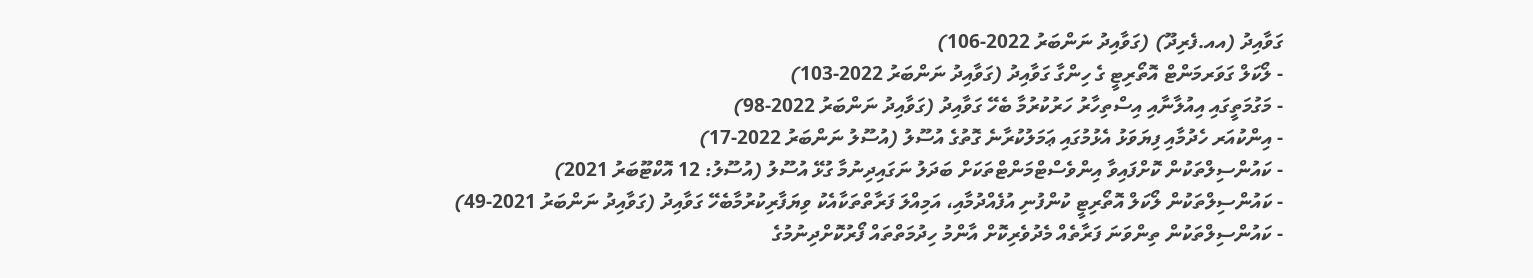ގަވާއިދު (އއ.ފެރިދޫ) (ގަވާއިދު ނަންބަރު 2022-106)
- ލޯކަލް ގަވަރމަންޓް އޮތޯރިޓީ ގެ ހިންގާ ގަވާއިދު (ގަވާއިދު ނަންބަރު 2022-103)
- މަގުމަތީގައި އިއުލާނާއި އިސްތިހާރު ހަރުކުރުމާ ބެހޭ ގަވާއިދު (ގަވާއިދު ނަންބަރު 2022-98)
- އިންކުއަރ ހެދުމާއި ފިޔަވަޅު އެޅުމުގައި ޢަމަލުކުރާނެ ގޮތުގެ އުސޫލު (އުސޫލު ނަންބަރު 2022-17)
- ކައުންސިލްތަކުން ކޮށްފައިވާ އިންވެސްޓްމަންޓްތަކަށް ބަދަލު ނަގައިދިނުމާ ގުޅޭ އުސޫލު (އުސޫލު: 12 އޮކްޓޫބަރު 2021)
- ކައުންސިލްތަކުން ލޯކަލް އޮތޯރިޓީ ކުންފުނި އުފެއްދުމާއި، އަމިއްލަ ފަރާތްތަކާއެކު ވިޔަފާރިކުރުމާބެހޭ ގަވާއިދު (ގަވާއިދު ނަންބަރު 2021-49)
- ކައުންސިލްތަކުން ތިންވަނަ ފަރާތެއް މެދުވެރިކޮށް އާންމު ހިދުމަތްތައް ފޯރުކޮށްދިނުމުގެ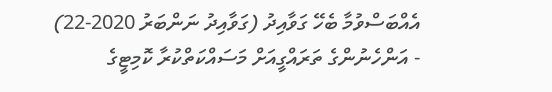އެއްބަސްވުމާ ބެހޭ ގަވާއިދު (ގަވާއިދު ނަންބަރު 2020-22)
- އަންހެނުންގެ ތަރައްގީއަށް މަސައްކަތްކުރާ ކޮމިޓީގެ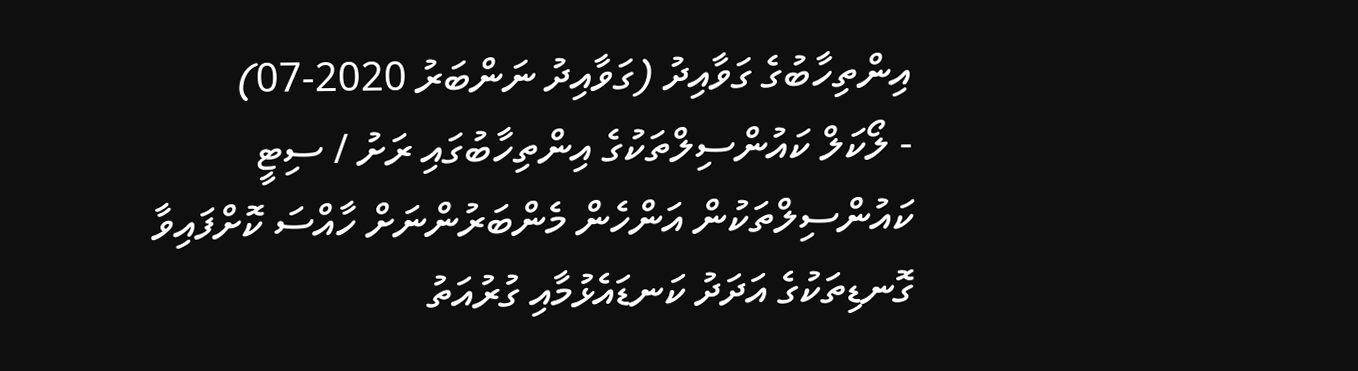އިންތިހާބުގެ ގަވާއިދު (ގަވާއިދު ނަންބަރު 2020-07)
- ލޯކަލް ކައުންސިލްތަކުގެ އިންތިހާބުގައި ރަށު / ސިޓީ ކައުންސިލްތަކުން އަންހެން މެންބަރުންނަށް ހާއްސަ ކޮށްފައިވާ ގޮނޑިތަކުގެ އަދަދު ކަނޑައެޅުމާއި ގުރުއަތު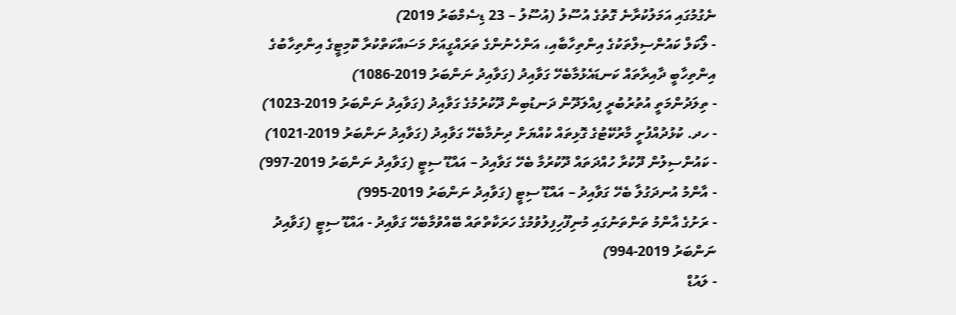ނެގުމުގައި އަމަލުކުރާނެ ގޮތުގެ އުސޫލު (އުސޫލު – 23 ޑިސެމްބަރު 2019)
- ލޯކަލް ކައުންސިލްތަކުގެ އިންތިހާބާއި، އަންހެނުންގެ ތަރައްގީއަށް މަސައްކަތްކުރާ ކޮމިޓީގެ އިންތިހާބުގެ އިންތިހާބީ ދާއިރާތައް ކަނޑައެޅުމާބެހޭ ގަވާއިދު (ގަވާއިދު ނަންބަރު 2019-1086)
- ތިލަދުންމަތީ އުތުރުބުރީ ފިއްލަދޫން ދަނޑުބިން ދޫކުރުމުގެ ގަވާއިދު (ގަވާއިދު ނަންބަރު 2019-1023)
- ހދ. ކުޅުދުއްފުށީ މާރުކޭޓުގެ ގޮޅިތައް ކުއްޔަށް ދިނުމާބެހޭ ގަވާއިދު (ގަވާއިދު ނަންބަރު 2019-1021)
- ކައުންސިލުން ދޫކުރާ ހުއްދަތައް ދޫކުރުމާ ބެހޭ ގަވާއިދު – އައްޑޫ ސިޓީ (ގަވާއިދު ނަންބަރު 2019-997)
- އާންމު އުނދަގުލާ ބެހޭ ގަވާއިދު – އައްޑޫ ސިޓީ (ގަވާއިދު ނަންބަރު 2019-995)
- ރަށުގެ އާންމު ތަންތަނުގައި މުނިފޫހިފިލުވުމުގެ ހަރަކާތްތައް ބޭއްވުމާބެހޭ ގަވާއިދު - އައްޑޫ ސިޓީ (ގަވާއިދު ނަންބަރު 2019-994)
- ލައުޑް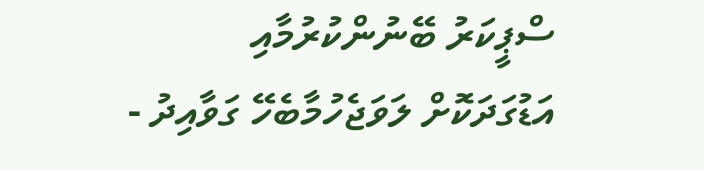ސްޕީކަރު ބޭނުންކުރުމާއި އަޑުގަދަކޮށް ލަވަޖެހުމާބެހޭ ގަވާއިދު -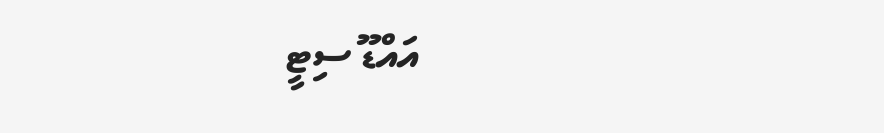އައްޑޫ ސިޓީ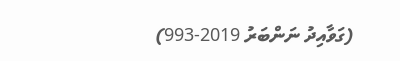(ގަވާއިދު ނަންބަރު 2019-993)